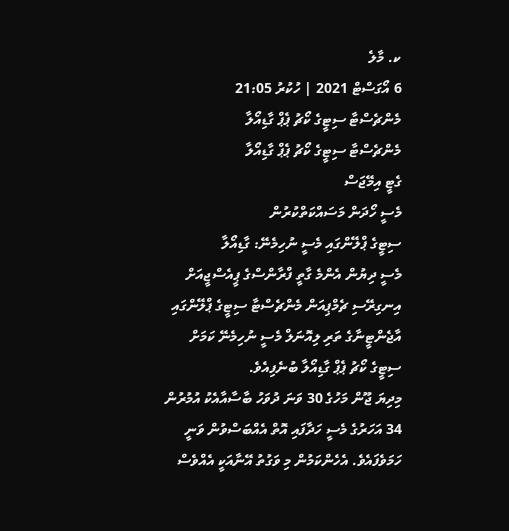ކ. މާލެ
6 އޯގަސްޓް 2021 | ހުކުރު 21:05
މެންޗެސްޓާ ސިޓީގެ ކޯޗު ޕެޕް ގާޑިއޯލާ
މެންޗެސްޓާ ސިޓީގެ ކޯޗު ޕެޕް ގާޑިއޯލާ
ގެޓީ އިމޭޖަސް
މެސީ ހޯދަން މަސައްކަތްކުރުން
ސިޓީގެ ޕްލޭންގައި މެސީ ނުހިމެނޭ: ގާޑިއޯލާ
މެސީ ދިޔުން އެންމެ ގާތީ ފްރާންސްގެ ޕީއެސްޖީއަށް
އިނގިރޭސި ޗެމްޕިއަން މެންޗެސްޓާ ސިޓީގެ ޕްލޭންގައި އާޖެންޓީނާގެ ތަރި ލިއޮނަލް މެސީ ނުހިމެނޭ ކަމަށް ސިޓީގެ ކޯޗު ޕެޕް ގާޑިއޯލާ ބުނެފިއެވެ.
މިދިޔަ ޖޫން މަހުގެ 30 ވަނަ ދުވަހު ބާސާއާއެކު އުމުރުން 34 އަހަރުގެ މެސީ ހަދާފައި އޮތް އެއްބަސްވުން ވަނީ ހަމަވެފައެވެ. އެހެންކަމުން މި ވަގުތު އޭނާއަކީ އެއްވެސް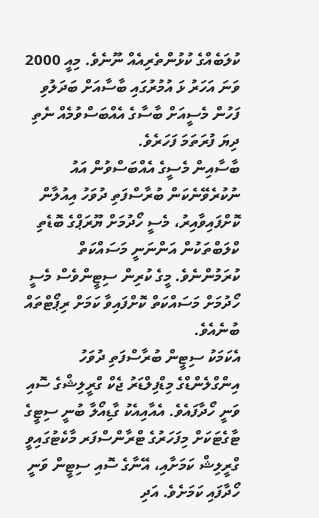ކުލަބެއްގެ ކުޅުންތެރިއެއް ނޫނެވެ. މިއީ 2000 ވަނަ އަހަރު ޅަ އުމުރުގައި ބާސާއަށް ބަދަލުވި ފަހުން މެސީއަށް ބާސާގެ އެއްބަސްވުމެއް ނެތި ދިޔަ ފުރަތަމަ ފަހަރެވެ.
ބާސާއިން މެސީގެ އެއްބަސްވުން އައު ނުކުރެވޭނެކަން ބުރާސްފަތި ދުވަހު އިއުލާން ކޮށްފައިވާއިރު، މެސީ ހޯދުމަށް ޔޫރަޕްގެ ބޮޑެތި ކްލަބްތަކުން އަންނަނީ މަސައްކަތް ކުރަމުންނެވެ. މީގެ ކުރިން ސިޓީންވެސް މެސީ ހޯދުމަށް މަސައްކަތް ކޮށްފައިވާ ކަމަށް ރިޕޯޓްތައް ބުނެއެވެ.
އެކަމަކު ސިޓީން ބުރާސްފަތި ދުވަހު އިންގްލެންޑްގެ މިޑްފިލްޑަރު ޖެކް ގްރީލިޝްގެ ސޮއި ވަނީ ހޯދާފައެވެ. އެއާއިއެކު ގާޑިއޯލާ ބުނީ ސިޓީގެ ޓާގެޓަކަށް މިފަހަރުގެ ޓްރާންސްފަރ މާކެޓުގައިވީ ގްރީލިޝް ކަމަށާއި، އޭނާގެ ސޮއި ސިޓީން ވަނީ ހޯދާފައި ކަމަށެވެ. އަދި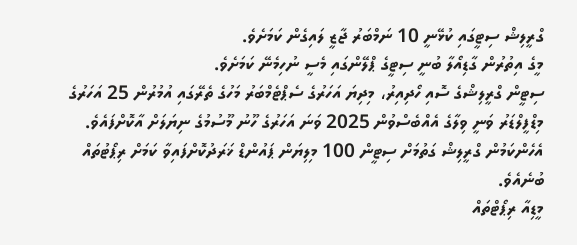ގްރީލިޝް ސިޓީގައި ކުޅޭނީ 10 ނަމްބަރު ޖާޒީ ލައިގެން ކަމަށެވެ.
މީގެ އިތުރުން ގާޑިއޯލާ ބުނީ ސިޓީގެ ޕްލޭންގައި މެސީ ނުހިމެނޭ ކަމަށެވެ.
ސިޓީން ގްރީލިޝްގެ ސޮއި ހޯދިއިރު، މިދިޔަ އަހަރުގެ ސެޕްޓެމްބަރު މަހުގެ ތެރޭގައި އުމުރުން 25 އަހަރުގެ މިޑްފީލްޑަރު ވަނީ ވިލާގެ އެއްބެސްވުން 2025 ވަނަ އަހަރުގެ ހޫނު މޫސުމުގެ ނިޔަލަށް އާކޮށްފައެވެ. އެހެންކަމުން ގްރީލިޝް ގަތުމަށް ސިޓީން 100 މިލިޔަން ޕައުންޑް ޚަރަދުކޮށްފައިވާ ކަމަށް ރިޕޯޓުތައް ބުނެއެވެ.
މީޑިއާ ރިޕޯޓްތައް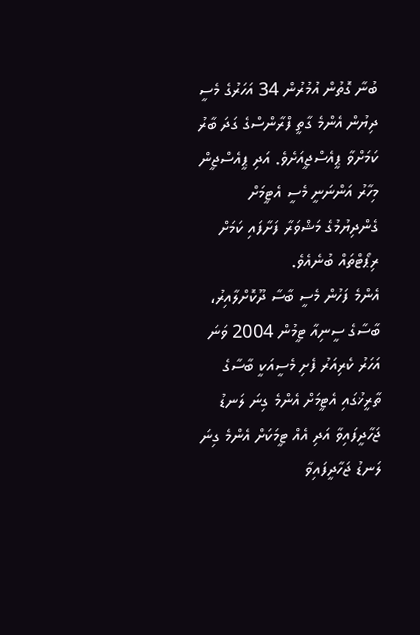ބުނާ ގޮތުން އުމުރުން 34 އަހަރުގެ މެސީ ދިޔުން އެންމެ ގާތީ ފްރާންސްގެ ގަދަ ބާރު ކަމަށްވާ ޕީއެސްޖީއަށެވެ. އަދި ޕީއެސްޖީން މިހާރު އަންނަނީ މެސީ އެޓީމަށް ގެންދިޔުމުގެ މަޝްވަރާ ފަށާފައި ކަމަށް ރިޕޯޓްތައް ބުނެއެވެ.
އެންމެ ފަހުން މެސީ ބާސާ ދޫކޮށްލާއިރު، ބާސާގެ ސީނިއާ ޓީމުން 2004 ވަނަ އަހަރު ކެރިއަރު ފެށި މެސީއަކީ ބާސާގެ ތާރީޚުގައި އެޓީމަށް އެންމެ ގިނަ ލަނޑު ޖަހާދީފައިވާ އަދި އެއް ޓީމަކަށް އެންމެ ގިނަ ލަނޑު ޖަހާދީފައިވާ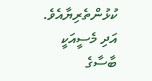ކުޅުންތެރިޔާއެވެ. އަދި މެސީއަކީ ބާސާގެ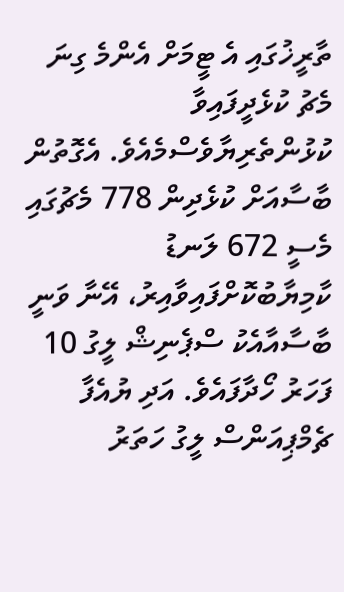ތާރީޚުގައި އެ ޓީމަށް އެންމެ ގިނަ މެޗު ކުޅެދީފައިވާ ކުޅުންތެރިޔާވެސްމެއެވެ. އެގޮތުން ބާސާއަށް ކުޅެދިން 778 މެޗުގައި މެސީ 672 ލަނޑު ކާމިޔާބުކޮށްފައިވާއިރު، އޭނާ ވަނީ ބާސާއާއެކު ސްޕެނިޝް ލީގު 10 ފަހަރު ހޯދާފައެވެ. އަދި ޔުއެފާ ޗެމްޕިއަންސް ލީގު ހަތަރު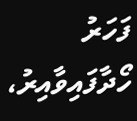ފަހަރު ހޯދާފައިވާއިރު،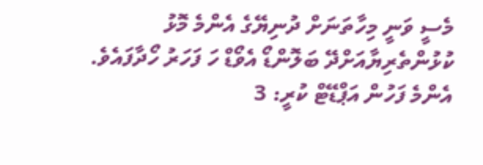މެސީ ވަނީ މިހާތަނަށް ދުނިޔޭގެ އެންމެ މޮޅު ކުޅުންތެރިޔާއަށްދޭ ބަލޮންޑޯ އެވޯޑް ހަ ފަހަރު ހޯދާފައެވެ.
އެންމެ ފަހުން އަޕްޑޭޓް ކުރީ: 3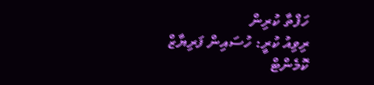ހަފްތާ ކުރިން
ރިވިއު ކުރީ: ހުސައިން ފަރިޔާޒް
ކޮމެންޓް